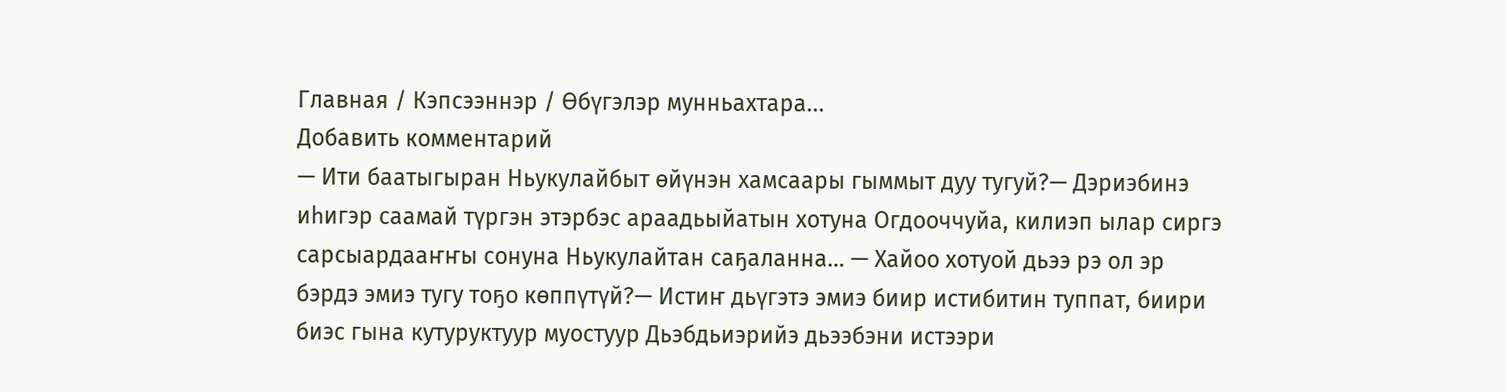Главная / Кэпсээннэр / Өбүгэлэр мунньахтара...
Добавить комментарий
— Ити баатыгыран Ньукулайбыт өйүнэн хамсаары гыммыт дуу тугуй?— Дэриэбинэ иһигэр саамай түргэн этэрбэс араадьыйатын хотуна Огдооччуйа, килиэп ылар сиргэ сарсыардааҥҥы сонуна Ньукулайтан саҕаланна… — Хайоо хотуой дьээ рэ ол эр бэрдэ эмиэ тугу тоҕо көппүтүй?— Истиҥ дьүгэтэ эмиэ биир истибитин туппат, биири биэс гына кутуруктуур муостуур Дьэбдьиэрийэ дьээбэни истээри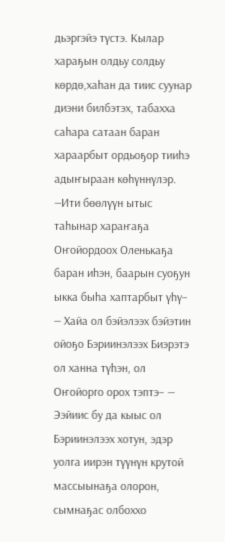дьэргэйэ түстэ. Кылар хараҕын олдьу солдьу көрдө,хаһан да тиис суунар диэни билбэтэх, табахха саһара сатаан баран хараарбыт ордьоҕор тииһэ адыҥыраан көһүннүлэр. —Ити бөөлүүн ытыс таһынар хараҥаҕа Оҥойордоох Оленькаҕа баран иһэн, баарын суоҕун ыкка быһа хаптарбыт үһү– — Хайа ол бэйэлээх бэйэтин ойоҕо Бэриинэлээх Биэрэтэ ол ханна түһэн, ол Оҥойорго орох тэптэ– — Ээйиис бу да кыыс ол Бэриинэлээх хотун, эдэр уолга иирэн түүнүн крутой массыынаҕа олорон, сымнаҕас олбоххо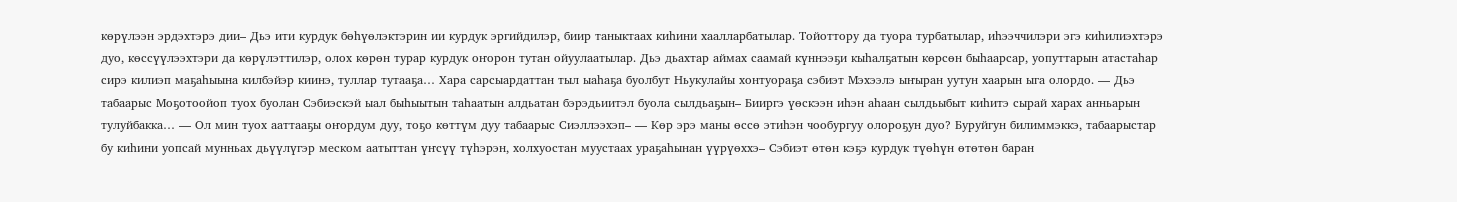көрүлээн эрдэхтэрэ дии– Дьэ ити курдук бөһүөлэктэрин ии курдук эргийдилэр, биир таныктаах киһини хаалларбатылар. Тойоттору да туора турбатылар, иһээччилэри эгэ киһилиэхтэрэ дуо, көссүүлээхтэри да көрүлэттилэр, олох көрөн турар курдук оҥорон тутан ойуулаатылар. Дьэ дьахтар аймах саамай күннээҕи кыһалҕатын көрсөн быһаарсар, уопуттарын атастаһар сирэ килиэп маҕаһыына килбэйэр киинэ, туллар тутааҕа… Хара сарсыардаттан тыл ыаһаҕа буолбут Ньукулайы хонтуораҕа сэбиэт Мэхээлэ ыҥыран уутун хаарын ыга олордо. — Дьэ табаарыс Моҕотоойоп туох буолан Сэбиэскэй ыал быһыытын таһаатын алдьатан бэрэдьиитэл буола сылдьаҕын– Бииргэ үөскээн иһэн аһаан сылдьыбыт киһитэ сырай харах анньарын тулуйбакка… — Ол мин туох ааттааҕы оҥордум дуу, тоҕо көттүм дуу табаарыс Сиэллээхэп– — Көр эрэ маны өссө этиһэн чообургуу олороҕун дуо? Буруйгун билиммэккэ, табаарыстар бу киһини уопсай мунньах дьүүлүгэр меском аатыттан үҥсүү түһэрэн, холхуостан муустаах ураҕаһынан үүрүөххэ– Сэбиэт өтөн кэҕэ курдук түөһүн өтөтөн баран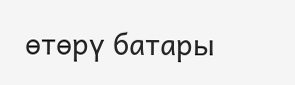өтөрү батары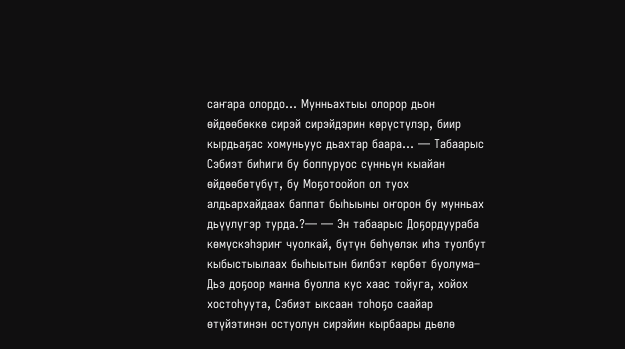саҥара олордо… Мунньахтыы олорор дьон өйдөөбөккө сирэй сирэйдэрин көрүстүлэр, биир кырдьаҕас хомуньуус дьахтар баара… — Табаарыс Сэбиэт биһиги бу боппуруос сүнньүн кыайан өйдөөбөтүбүт, бу Моҕотоойоп ол туох алдьархайдаах баппат быһыыны оҥорон бу мунньах дьүүлүгэр турда.?— — Эн табаарыс Доҕордуураба көмүскэһэриҥ чуолкай, бүтүн бөһүөлэк иһэ туолбут кыбыстыылаах быһыытын билбэт көрбөт буолума– Дьэ доҕоор манна буолла кус хаас тойуга, хойох хостоһуута, Сэбиэт ыксаан тоһоҕо саайар өтүйэтинэн остуолун сирэйин кырбаары дьөлө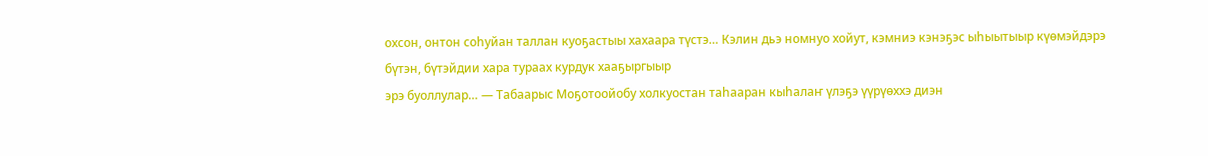охсон, онтон соһуйан таллан куоҕастыы хахаара түстэ… Кэлин дьэ номнуо хойут, кэмниэ кэнэҕэс ыһыытыыр күөмэйдэрэ бүтэн, бүтэйдии хара тураах курдук хааҕыргыыр
эрэ буоллулар… — Табаарыс Моҕотоойобу холкуостан таһааран кыһалаҥ үлэҕэ үүрүөххэ диэн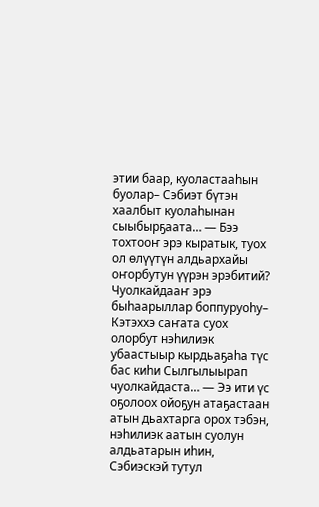этии баар, куоластааһын буолар– Сэбиэт бүтэн хаалбыт куолаһынан сыыбырҕаата… — Бээ тохтооҥ эрэ кыратык, туох ол өлүүтүн алдьархайы оҥорбутун үүрэн эрэбитий? Чуолкайдааҥ эрэ быһаарыллар боппуруоһу– Кэтэххэ саҥата суох олорбут нэһилиэк убаастыыр кырдьаҕаһа түс бас киһи Сылгылыырап чуолкайдаста… — Ээ ити үс оҕолоох ойоҕун атаҕастаан атын дьахтарга орох тэбэн, нэһилиэк аатын суолун алдьатарын иһин, Сэбиэскэй тутул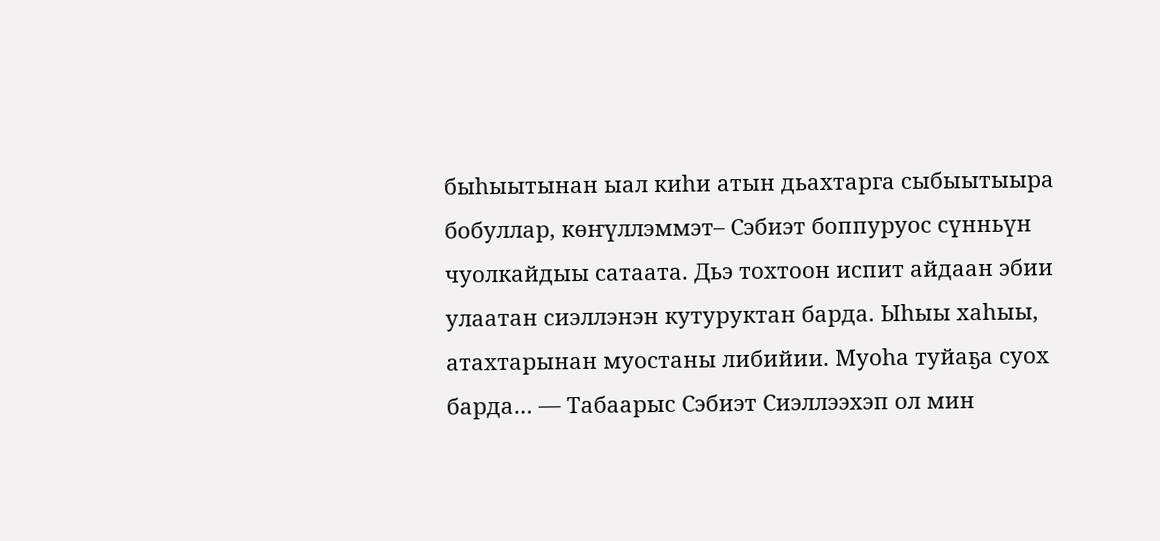быһыытынан ыал киһи атын дьахтарга сыбыытыыра бобуллар, көҥүллэммэт– Сэбиэт боппуруос сүнньүн чуолкайдыы сатаата. Дьэ тохтоон испит айдаан эбии улаатан сиэллэнэн кутуруктан барда. Ыһыы хаһыы, атахтарынан муостаны либийии. Муоһа туйаҕа суох барда… — Табаарыс Сэбиэт Сиэллээхэп ол мин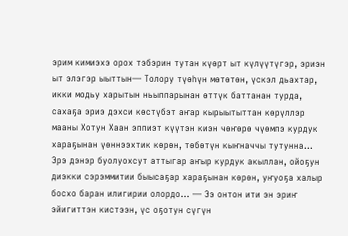эрим кимиэхэ орох тэбэрин тутан күөрт ыт күлүүтүгэр, эриэн ыт элэгэр ыыттын— Толору түөһүн мөтөтөн, үскэл дьахтар, икки модьу харытын ньыппарынан өттүк баттанан турда, сахаҕа эриэ дэхси көстүбэт аҥар кырыытыттан көрүллэр мааны Хотун Хаан эппиэт күүтэн киэн чөҥөрө чүөмпэ курдук хараҕынан үөннээхтик көрөн, төбөтүн кыҥначчы тутунна… Эрэ дэнэр буолуохсут аттыгар аҥыр курдук акыллан, ойоҕун диэкки сэрэммитии быысаҕар хараҕынан көрөн, уҥуоҕа халыр босхо баран илигирии олордо… — Ээ онтон ити эн эриҥ эйигиттэн кистээн, үс оҕотун сүгүн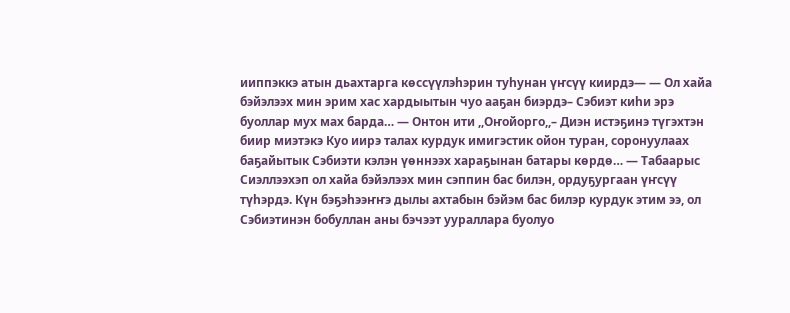ииппэккэ атын дьахтарга көссүүлэһэрин туһунан үҥсүү киирдэ— — Ол хайа бэйэлээх мин эрим хас хардыытын чуо ааҕан биэрдэ– Сэбиэт киһи эрэ буоллар мух мах барда… — Онтон ити ,,Оҥойорго,,– Диэн истэҕинэ түгэхтэн биир миэтэкэ Куо иирэ талах курдук имигэстик ойон туран, соронуулаах баҕайытык Сэбиэти кэлэн үөннээх хараҕынан батары көрдө… — Табаарыс Сиэллээхэп ол хайа бэйэлээх мин сэппин бас билэн, ордуҕургаан үҥсүү түһэрдэ. Күн бэҕэһээҥҥэ дылы ахтабын бэйэм бас билэр курдук этим ээ, ол Сэбиэтинэн бобуллан аны бэчээт уураллара буолуо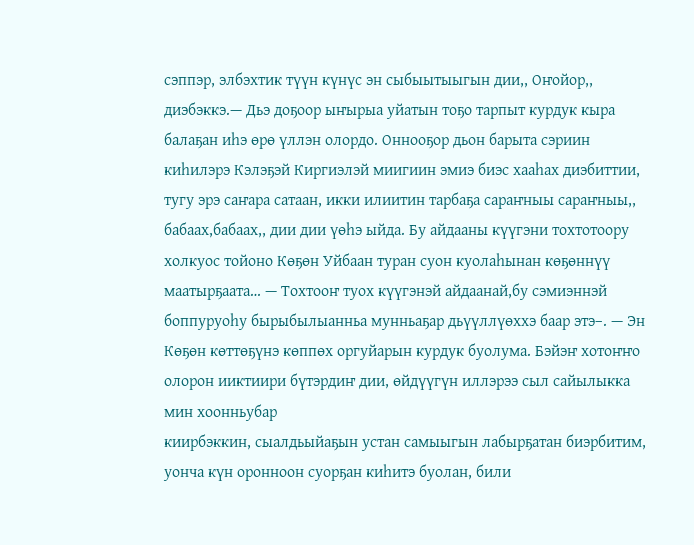сэппэр, элбэхтик түүн күнүс эн сыбыытыыгын дии,, Оҥойор,, диэбэккэ.— Дьэ доҕоор ыҥырыа уйатын тоҕо тарпыт курдук кыра балаҕан иһэ өрө үллэн олордо. Оннооҕор дьон барыта сэриин киһилэрэ Кэлэҕэй Киргиэлэй миигиин эмиэ биэс хааһах диэбиттии, тугу эрэ саҥара сатаан, икки илиитин тарбаҕа сараҥныы сараҥныы,, бабаах,бабаах,, дии дии үөһэ ыйда. Бу айдааны күүгэни тохтотоору холкуос тойоно Көҕөн Уйбаан туран суон куолаһынан көҕөннүү маатырҕаата… — Тохтооҥ туох күүгэнэй айдаанай,бу сэмиэннэй боппуруоһу бырыбылыанньа мунньаҕар дьүүллүөххэ баар этэ–. — Эн Көҕөн көттөҕүнэ көппөх оргуйарын курдук буолума. Бэйэҥ хотоҥҥо олорон ииктиири бүтэрдиҥ дии, өйдүүгүн иллэрээ сыл сайылыкка мин хоонньубар
киирбэккин, сыалдьыйаҕын устан самыыгын лабырҕатан биэрбитим, уонча күн оронноон суорҕан киһитэ буолан, били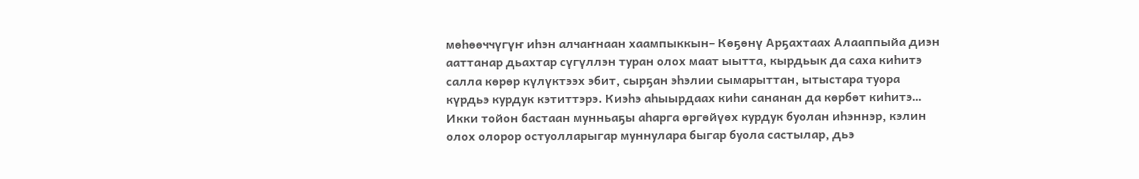мөһөөччүгүҥ иһэн алчаҥнаан хаампыккын– Көҕөнү Арҕахтаах Алааппыйа диэн ааттанар дьахтар сүгүллэн туран олох маат ыытта, кырдьык да саха киһитэ салла көрөр күлүктээх эбит, сырҕан эһэлии сымарыттан, ытыстара туора күрдьэ курдук кэтиттэрэ. Киэһэ аһыырдаах киһи сананан да көрбөт киһитэ… Икки тойон бастаан мунньаҕы аһарга өргөйүөх курдук буолан иһэннэр, кэлин олох олорор остуолларыгар муннулара быгар буола састылар, дьэ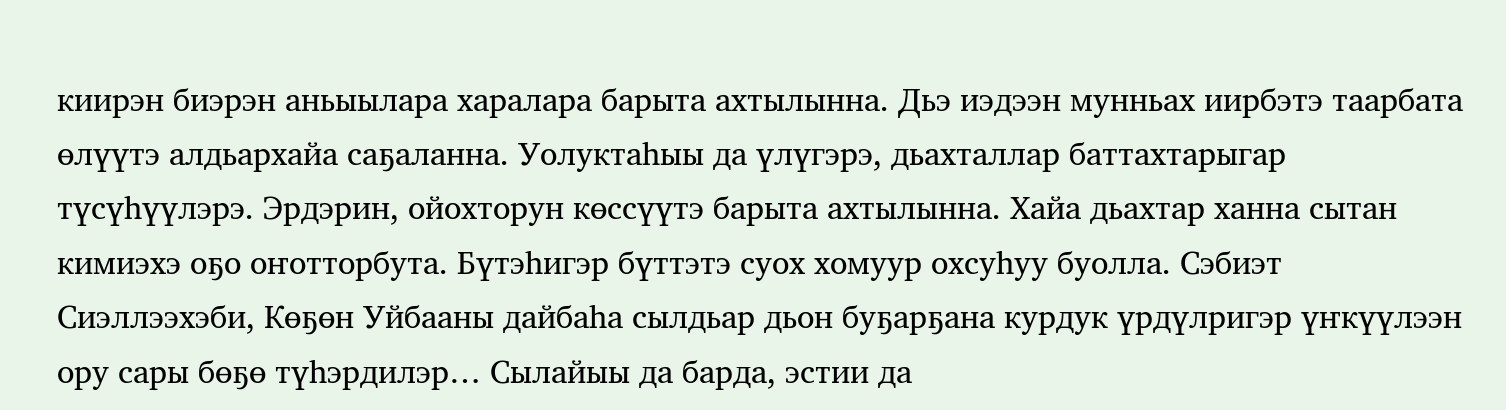киирэн биэрэн аньыылара харалара барыта ахтылынна. Дьэ иэдээн мунньах иирбэтэ таарбата өлүүтэ алдьархайа саҕаланна. Уолуктаһыы да үлүгэрэ, дьахталлар баттахтарыгар түсүһүүлэрэ. Эрдэрин, ойохторун көссүүтэ барыта ахтылынна. Хайа дьахтар ханна сытан кимиэхэ оҕо оҥотторбута. Бүтэһигэр бүттэтэ суох хомуур охсуһуу буолла. Сэбиэт Сиэллээхэби, Көҕөн Уйбааны дайбаһа сылдьар дьон буҕарҕана курдук үрдүлригэр үҥкүүлээн ору сары бөҕө түһэрдилэр… Сылайыы да барда, эстии да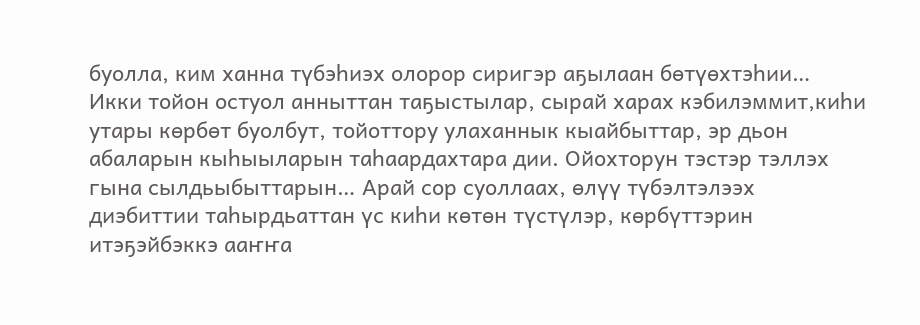буолла, ким ханна түбэһиэх олорор сиригэр аҕылаан бөтүөхтэһии… Икки тойон остуол анныттан таҕыстылар, сырай харах кэбилэммит,киһи утары көрбөт буолбут, тойоттору улаханнык кыайбыттар, эр дьон абаларын кыһыыларын таһаардахтара дии. Ойохторун тэстэр тэллэх гына сылдьыбыттарын… Арай сор суоллаах, өлүү түбэлтэлээх диэбиттии таһырдьаттан үс киһи көтөн түстүлэр, көрбүттэрин итэҕэйбэккэ ааҥҥа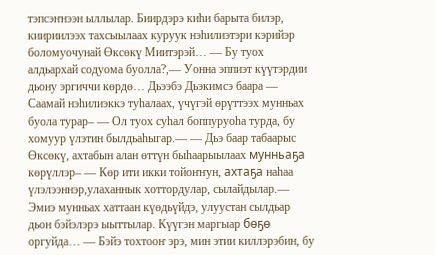тэпсэҥнээн ыллылар. Биирдэрэ киһи барыта билэр, киириилээх тахсыылаах куруук нэһилиэтэри кэрийэр боломуочунай Өксөкү Миитэрэй… — Бу туох алдьархай содуома буолла?,— Уонна эппиэт күүтэрдии дьону эргиччи көрдө… Дьээбэ Дьэкимсэ баара — Саамай нэһилиэккэ туһалаах, үчүгэй өрүттээх мунньах буола турар– — Ол туох суһал боппуруоһа турда, бу хомуур үлэтин былдьаһыгар.— — Дьэ баар табаарыс Өксөкү, ахтабын алан өттүн быһаарыылаах мунньаҕа көрүллэр– — Көр ити икки тойоҥҥун, ахтаҕа наһаа үлэлээннэр,улаханнык хоттордулар, сылайдылар.— Эмиэ мунньах хаттаан күөдьүйдэ, улуустан сылдьар дьон бэйэлэрэ ыыттылар. Күүгэн маргыар бөҕө оргуйда… — Бэйэ тохтооҥ эрэ, мин этии киллэрэбин, бу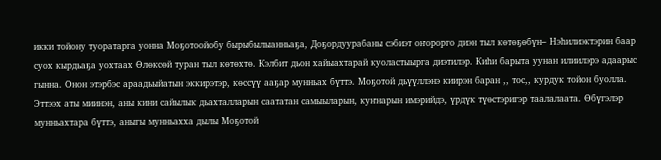икки тойону туоратарга уонна Моҕотоойобу бырыбылыанньаҕа, Доҕордуурабаны сэбиэт оҥорорго диэн тыл көтөҕөбүн– Нэһилиэктэрин баар суох кырдьаҕа уохтаах Өлөксөй туран тыл көтөхтө. Кэлбит дьон хайыахтарай куоластыырга диэтилэр. Киһи барыта уунан илиилэрэ адаарыс гынна. Онон этэрбэс араадьыйатын эккирэтэр, көссүү ааҕар мунньах бүттэ. Моҕотой дьүүллэнэ киирэн баран ,, тос,, курдук тойон буолла. Эттээх аты миинэн, аны кини сайылык дьахталларын саататан самыыларын, куҥнарын имэрийдэ, үрдүк түөстэригэр таалалаата. Өбүгэлэр мунньахтара бүттэ, аныгы мунньахха дылы Моҕотой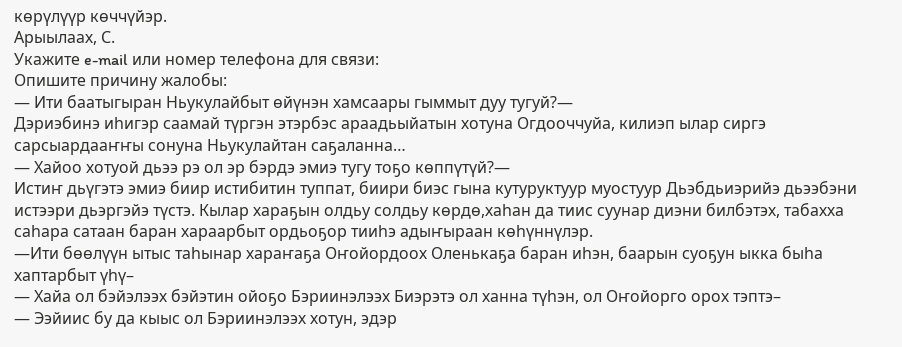көрүлүүр көччүйэр.
Арыылаах, С.
Укажите e-mail или номер телефона для связи:
Опишите причину жалобы:
— Ити баатыгыран Ньукулайбыт өйүнэн хамсаары гыммыт дуу тугуй?—
Дэриэбинэ иһигэр саамай түргэн этэрбэс араадьыйатын хотуна Огдооччуйа, килиэп ылар сиргэ сарсыардааҥҥы сонуна Ньукулайтан саҕаланна…
— Хайоо хотуой дьээ рэ ол эр бэрдэ эмиэ тугу тоҕо көппүтүй?—
Истиҥ дьүгэтэ эмиэ биир истибитин туппат, биири биэс гына кутуруктуур муостуур Дьэбдьиэрийэ дьээбэни истээри дьэргэйэ түстэ. Кылар хараҕын олдьу солдьу көрдө,хаһан да тиис суунар диэни билбэтэх, табахха саһара сатаан баран хараарбыт ордьоҕор тииһэ адыҥыраан көһүннүлэр.
—Ити бөөлүүн ытыс таһынар хараҥаҕа Оҥойордоох Оленькаҕа баран иһэн, баарын суоҕун ыкка быһа хаптарбыт үһү–
— Хайа ол бэйэлээх бэйэтин ойоҕо Бэриинэлээх Биэрэтэ ол ханна түһэн, ол Оҥойорго орох тэптэ–
— Ээйиис бу да кыыс ол Бэриинэлээх хотун, эдэр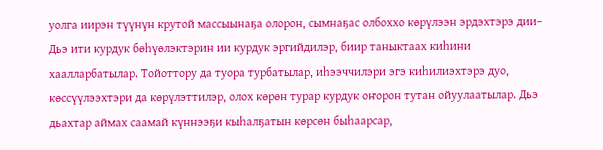уолга иирэн түүнүн крутой массыынаҕа олорон, сымнаҕас олбоххо көрүлээн эрдэхтэрэ дии–
Дьэ ити курдук бөһүөлэктэрин ии курдук эргийдилэр, биир таныктаах киһини хаалларбатылар. Тойоттору да туора турбатылар, иһээччилэри эгэ киһилиэхтэрэ дуо, көссүүлээхтэри да көрүлэттилэр, олох көрөн турар курдук оҥорон тутан ойуулаатылар. Дьэ дьахтар аймах саамай күннээҕи кыһалҕатын көрсөн быһаарсар,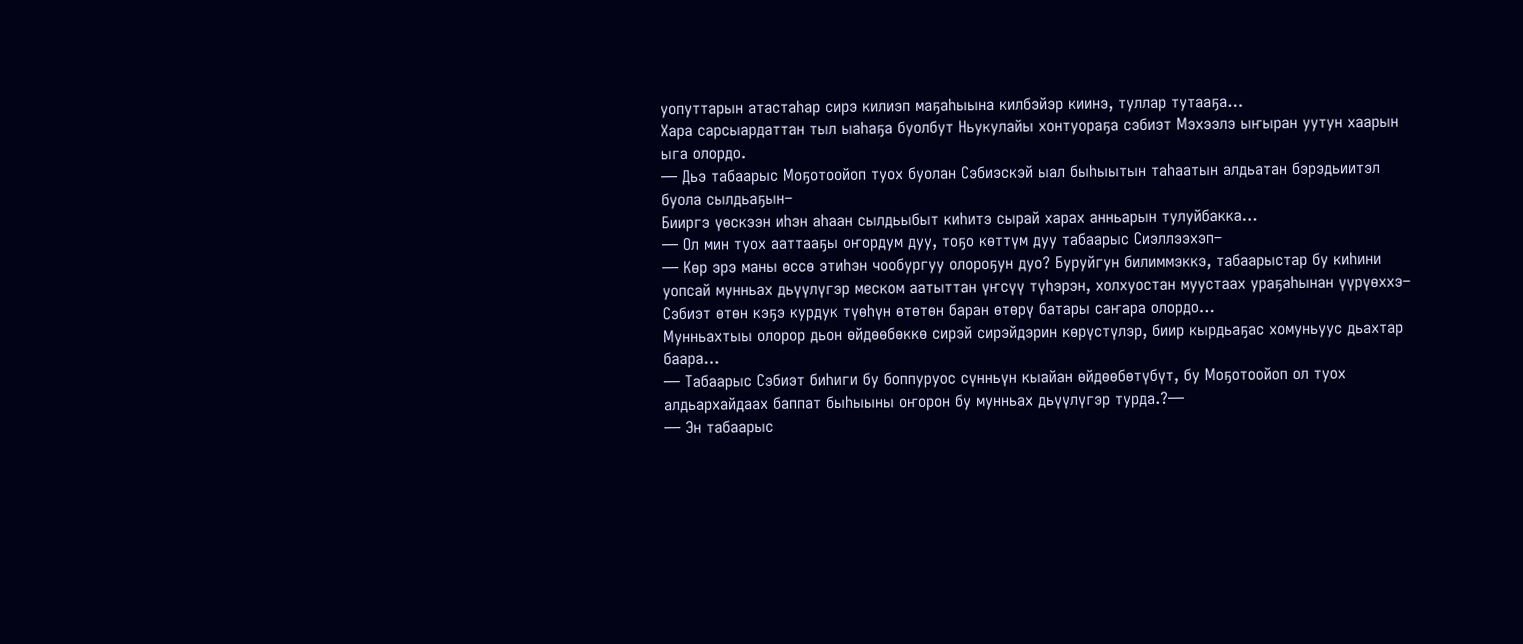уопуттарын атастаһар сирэ килиэп маҕаһыына килбэйэр киинэ, туллар тутааҕа…
Хара сарсыардаттан тыл ыаһаҕа буолбут Ньукулайы хонтуораҕа сэбиэт Мэхээлэ ыҥыран уутун хаарын ыга олордо.
— Дьэ табаарыс Моҕотоойоп туох буолан Сэбиэскэй ыал быһыытын таһаатын алдьатан бэрэдьиитэл буола сылдьаҕын–
Бииргэ үөскээн иһэн аһаан сылдьыбыт киһитэ сырай харах анньарын тулуйбакка…
— Ол мин туох ааттааҕы оҥордум дуу, тоҕо көттүм дуу табаарыс Сиэллээхэп–
— Көр эрэ маны өссө этиһэн чообургуу олороҕун дуо? Буруйгун билиммэккэ, табаарыстар бу киһини уопсай мунньах дьүүлүгэр меском аатыттан үҥсүү түһэрэн, холхуостан муустаах ураҕаһынан үүрүөххэ–
Сэбиэт өтөн кэҕэ курдук түөһүн өтөтөн баран өтөрү батары саҥара олордо…
Мунньахтыы олорор дьон өйдөөбөккө сирэй сирэйдэрин көрүстүлэр, биир кырдьаҕас хомуньуус дьахтар баара…
— Табаарыс Сэбиэт биһиги бу боппуруос сүнньүн кыайан өйдөөбөтүбүт, бу Моҕотоойоп ол туох алдьархайдаах баппат быһыыны оҥорон бу мунньах дьүүлүгэр турда.?—
— Эн табаарыс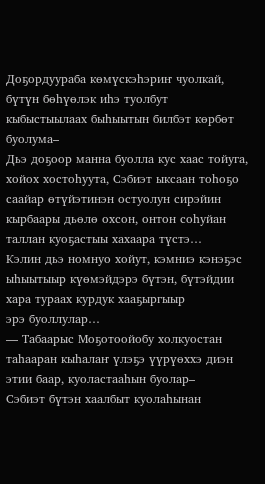Доҕордуураба көмүскэһэриҥ чуолкай, бүтүн бөһүөлэк иһэ туолбут кыбыстыылаах быһыытын билбэт көрбөт буолума–
Дьэ доҕоор манна буолла кус хаас тойуга, хойох хостоһуута, Сэбиэт ыксаан тоһоҕо саайар өтүйэтинэн остуолун сирэйин кырбаары дьөлө охсон, онтон соһуйан таллан куоҕастыы хахаара түстэ…
Кэлин дьэ номнуо хойут, кэмниэ кэнэҕэс ыһыытыыр күөмэйдэрэ бүтэн, бүтэйдии хара тураах курдук хааҕыргыыр
эрэ буоллулар…
— Табаарыс Моҕотоойобу холкуостан таһааран кыһалаҥ үлэҕэ үүрүөххэ диэн этии баар, куоластааһын буолар–
Сэбиэт бүтэн хаалбыт куолаһынан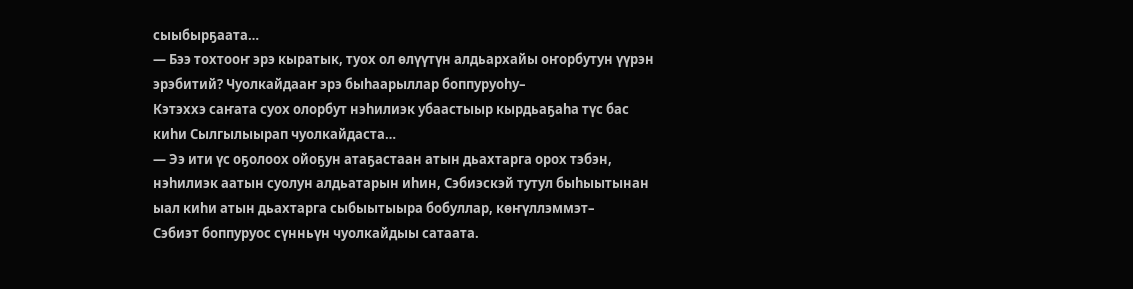сыыбырҕаата…
— Бээ тохтооҥ эрэ кыратык, туох ол өлүүтүн алдьархайы оҥорбутун үүрэн эрэбитий? Чуолкайдааҥ эрэ быһаарыллар боппуруоһу–
Кэтэххэ саҥата суох олорбут нэһилиэк убаастыыр кырдьаҕаһа түс бас киһи Сылгылыырап чуолкайдаста…
— Ээ ити үс оҕолоох ойоҕун атаҕастаан атын дьахтарга орох тэбэн, нэһилиэк аатын суолун алдьатарын иһин, Сэбиэскэй тутул быһыытынан ыал киһи атын дьахтарга сыбыытыыра бобуллар, көҥүллэммэт–
Сэбиэт боппуруос сүнньүн чуолкайдыы сатаата.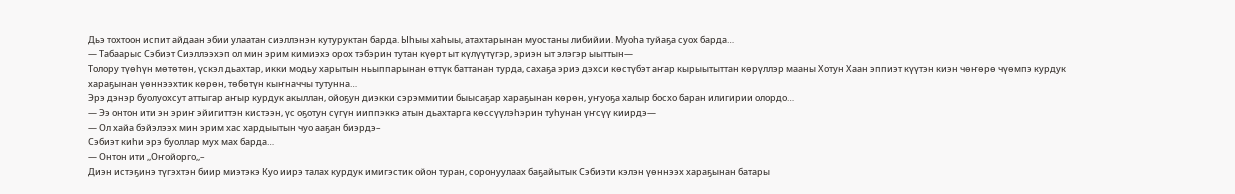Дьэ тохтоон испит айдаан эбии улаатан сиэллэнэн кутуруктан барда. Ыһыы хаһыы, атахтарынан муостаны либийии. Муоһа туйаҕа суох барда…
— Табаарыс Сэбиэт Сиэллээхэп ол мин эрим кимиэхэ орох тэбэрин тутан күөрт ыт күлүүтүгэр, эриэн ыт элэгэр ыыттын—
Толору түөһүн мөтөтөн, үскэл дьахтар, икки модьу харытын ньыппарынан өттүк баттанан турда, сахаҕа эриэ дэхси көстүбэт аҥар кырыытыттан көрүллэр мааны Хотун Хаан эппиэт күүтэн киэн чөҥөрө чүөмпэ курдук хараҕынан үөннээхтик көрөн, төбөтүн кыҥначчы тутунна…
Эрэ дэнэр буолуохсут аттыгар аҥыр курдук акыллан, ойоҕун диэкки сэрэммитии быысаҕар хараҕынан көрөн, уҥуоҕа халыр босхо баран илигирии олордо…
— Ээ онтон ити эн эриҥ эйигиттэн кистээн, үс оҕотун сүгүн ииппэккэ атын дьахтарга көссүүлэһэрин туһунан үҥсүү киирдэ—
— Ол хайа бэйэлээх мин эрим хас хардыытын чуо ааҕан биэрдэ–
Сэбиэт киһи эрэ буоллар мух мах барда…
— Онтон ити ,,Оҥойорго,,–
Диэн истэҕинэ түгэхтэн биир миэтэкэ Куо иирэ талах курдук имигэстик ойон туран, соронуулаах баҕайытык Сэбиэти кэлэн үөннээх хараҕынан батары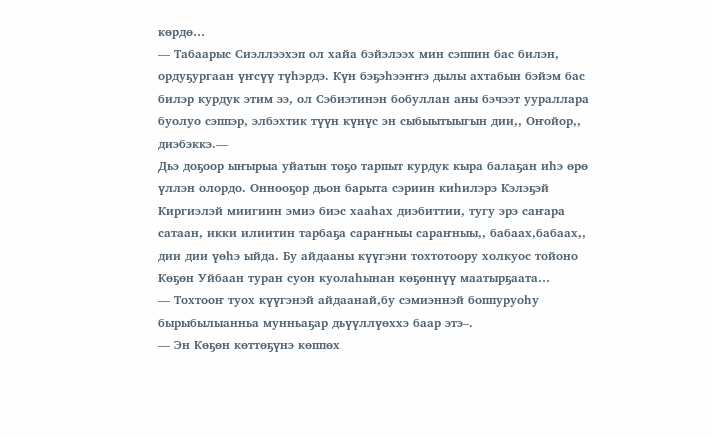көрдө…
— Табаарыс Сиэллээхэп ол хайа бэйэлээх мин сэппин бас билэн, ордуҕургаан үҥсүү түһэрдэ. Күн бэҕэһээҥҥэ дылы ахтабын бэйэм бас билэр курдук этим ээ, ол Сэбиэтинэн бобуллан аны бэчээт уураллара буолуо сэппэр, элбэхтик түүн күнүс эн сыбыытыыгын дии,, Оҥойор,, диэбэккэ.—
Дьэ доҕоор ыҥырыа уйатын тоҕо тарпыт курдук кыра балаҕан иһэ өрө үллэн олордо. Оннооҕор дьон барыта сэриин киһилэрэ Кэлэҕэй Киргиэлэй миигиин эмиэ биэс хааһах диэбиттии, тугу эрэ саҥара сатаан, икки илиитин тарбаҕа сараҥныы сараҥныы,, бабаах,бабаах,, дии дии үөһэ ыйда. Бу айдааны күүгэни тохтотоору холкуос тойоно Көҕөн Уйбаан туран суон куолаһынан көҕөннүү маатырҕаата…
— Тохтооҥ туох күүгэнэй айдаанай,бу сэмиэннэй боппуруоһу бырыбылыанньа мунньаҕар дьүүллүөххэ баар этэ–.
— Эн Көҕөн көттөҕүнэ көппөх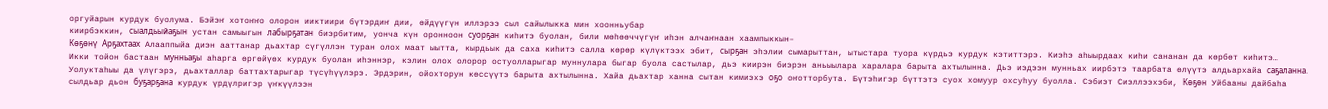оргуйарын курдук буолума. Бэйэҥ хотоҥҥо олорон ииктиири бүтэрдиҥ дии, өйдүүгүн иллэрээ сыл сайылыкка мин хоонньубар
киирбэккин, сыалдьыйаҕын устан самыыгын лабырҕатан биэрбитим, уонча күн оронноон суорҕан киһитэ буолан, били мөһөөччүгүҥ иһэн алчаҥнаан хаампыккын–
Көҕөнү Арҕахтаах Алааппыйа диэн ааттанар дьахтар сүгүллэн туран олох маат ыытта, кырдьык да саха киһитэ салла көрөр күлүктээх эбит, сырҕан эһэлии сымарыттан, ытыстара туора күрдьэ курдук кэтиттэрэ. Киэһэ аһыырдаах киһи сананан да көрбөт киһитэ…
Икки тойон бастаан мунньаҕы аһарга өргөйүөх курдук буолан иһэннэр, кэлин олох олорор остуолларыгар муннулара быгар буола састылар, дьэ киирэн биэрэн аньыылара харалара барыта ахтылынна. Дьэ иэдээн мунньах иирбэтэ таарбата өлүүтэ алдьархайа саҕаланна. Уолуктаһыы да үлүгэрэ, дьахталлар баттахтарыгар түсүһүүлэрэ. Эрдэрин, ойохторун көссүүтэ барыта ахтылынна. Хайа дьахтар ханна сытан кимиэхэ оҕо оҥотторбута. Бүтэһигэр бүттэтэ суох хомуур охсуһуу буолла. Сэбиэт Сиэллээхэби, Көҕөн Уйбааны дайбаһа сылдьар дьон буҕарҕана курдук үрдүлригэр үҥкүүлээн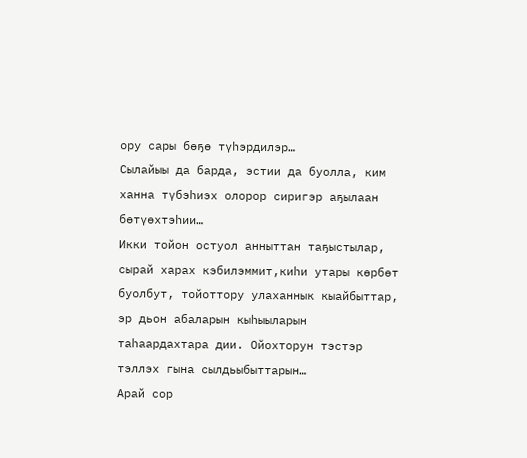ору сары бөҕө түһэрдилэр…
Сылайыы да барда, эстии да буолла, ким ханна түбэһиэх олорор сиригэр аҕылаан бөтүөхтэһии…
Икки тойон остуол анныттан таҕыстылар, сырай харах кэбилэммит,киһи утары көрбөт буолбут, тойоттору улаханнык кыайбыттар, эр дьон абаларын кыһыыларын таһаардахтара дии. Ойохторун тэстэр тэллэх гына сылдьыбыттарын…
Арай сор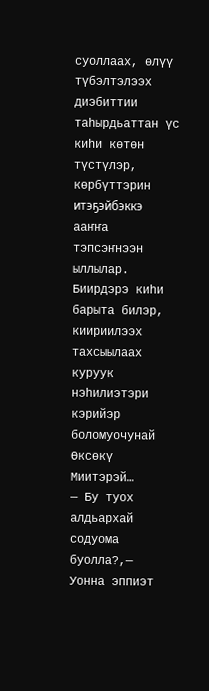суоллаах, өлүү түбэлтэлээх диэбиттии таһырдьаттан үс киһи көтөн түстүлэр, көрбүттэрин итэҕэйбэккэ ааҥҥа тэпсэҥнээн ыллылар. Биирдэрэ киһи барыта билэр, киириилээх тахсыылаах куруук нэһилиэтэри кэрийэр боломуочунай Өксөкү Миитэрэй…
— Бу туох алдьархай содуома буолла?,—
Уонна эппиэт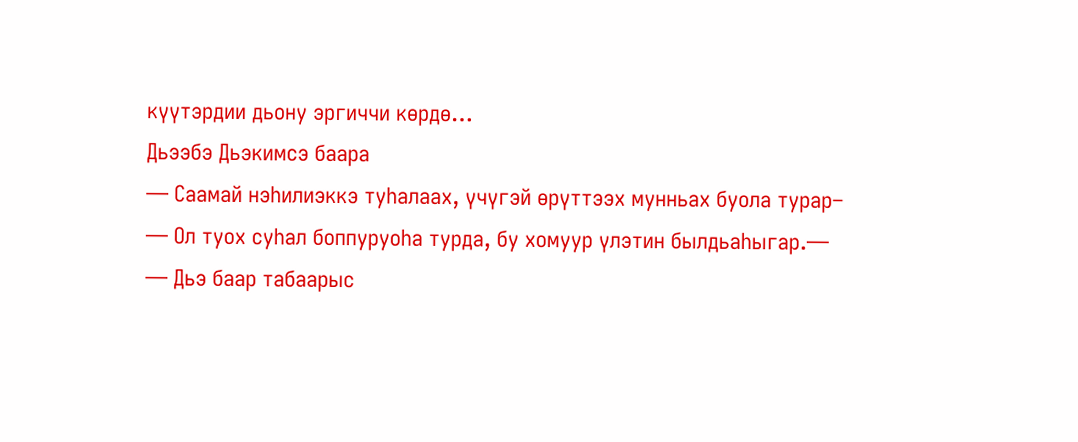күүтэрдии дьону эргиччи көрдө…
Дьээбэ Дьэкимсэ баара
— Саамай нэһилиэккэ туһалаах, үчүгэй өрүттээх мунньах буола турар–
— Ол туох суһал боппуруоһа турда, бу хомуур үлэтин былдьаһыгар.—
— Дьэ баар табаарыс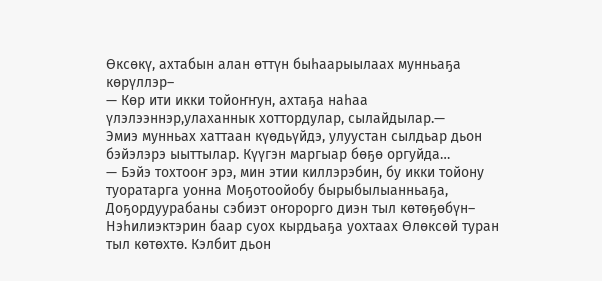Өксөкү, ахтабын алан өттүн быһаарыылаах мунньаҕа көрүллэр–
— Көр ити икки тойоҥҥун, ахтаҕа наһаа үлэлээннэр,улаханнык хоттордулар, сылайдылар.—
Эмиэ мунньах хаттаан күөдьүйдэ, улуустан сылдьар дьон бэйэлэрэ ыыттылар. Күүгэн маргыар бөҕө оргуйда…
— Бэйэ тохтооҥ эрэ, мин этии киллэрэбин, бу икки тойону туоратарга уонна Моҕотоойобу бырыбылыанньаҕа, Доҕордуурабаны сэбиэт оҥорорго диэн тыл көтөҕөбүн–
Нэһилиэктэрин баар суох кырдьаҕа уохтаах Өлөксөй туран тыл көтөхтө. Кэлбит дьон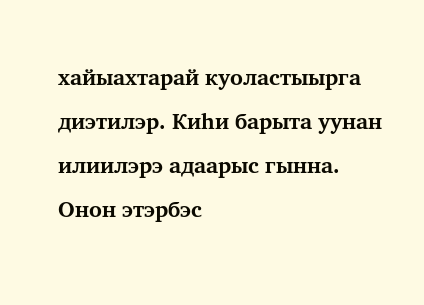хайыахтарай куоластыырга диэтилэр. Киһи барыта уунан илиилэрэ адаарыс гынна. Онон этэрбэс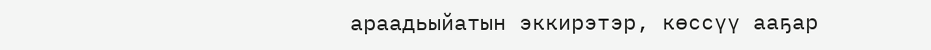араадьыйатын эккирэтэр, көссүү ааҕар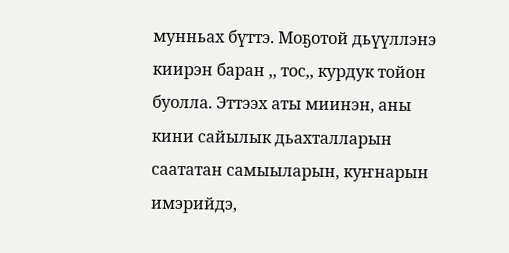мунньах бүттэ. Моҕотой дьүүллэнэ киирэн баран ,, тос,, курдук тойон буолла. Эттээх аты миинэн, аны кини сайылык дьахталларын саататан самыыларын, куҥнарын имэрийдэ,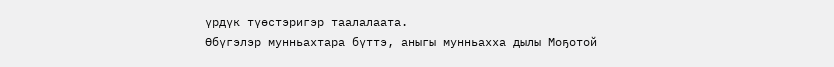үрдүк түөстэригэр таалалаата.
Өбүгэлэр мунньахтара бүттэ, аныгы мунньахха дылы Моҕотой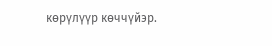көрүлүүр көччүйэр.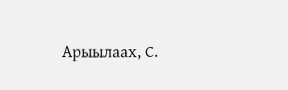Арыылаах, С.